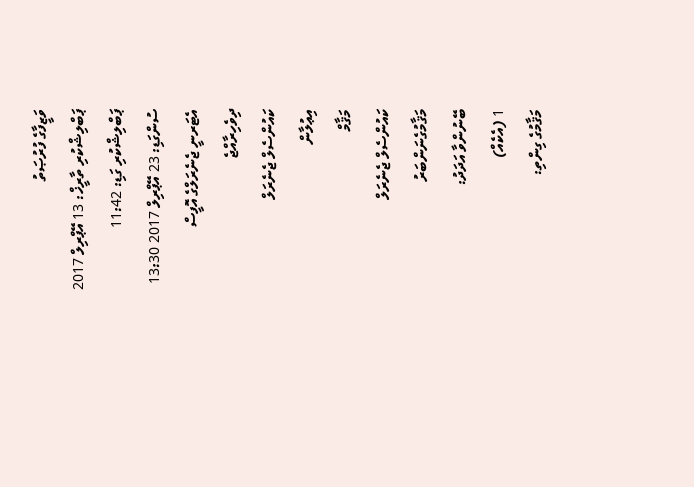ވަޒީފާގެ ފުރުޞަތު
ޕަބްލިޝްކުރި ތާރީޚް: 13 އޭޕްރިލް 2017
ޕަބްލިޝްކުރި ގަޑި: 11:42
ސުންގަޑި: 23 އޭޕްރިލް 2017 13:30
އެޓަރނީ ޖެނެރަލްގެ އޮފީސް
ދިވެހިރާއްޖެ
ކައުންސެލް ޖެނެރަލް
އިޢުލާން
މަޤާމް
ކައުންސެލް ޖެނެރަލް
މަޤާމުގެނަންބަރު
ބޭނުންވާ އަދަދު:
1 (އެކެއް)
މަޤާމުގެ ގިންތި: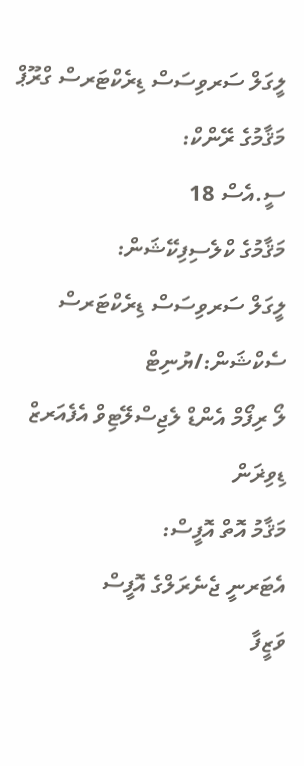ލީގަލް ސަރވިސަސް ޑިރެކްޓަރސް ގްރޫޕް
މަޤާމުގެ ރޭންކް:
ސީ.އެސް 18
މަޤާމުގެ ކްލެސިފިކޭޝަން:
ލީގަލް ސަރވިސަސް ޑިރެކްޓަރސް
ސެކްޝަން:/ޔުނިޓް
ލޯ ރިފޯމް އެންޑް ލެޖިސްލޭޓިވް އެފެއަރޒް ޑިވިޜަން
މަޤާމު އޮތް އޮފީސް:
އެޓަރނީ ޖެނެރަލްގެ އޮފީސް
ވަޒީފާ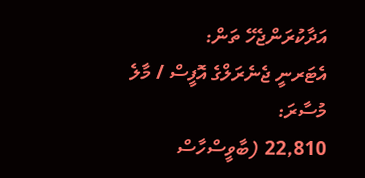އަދާކުރަންޖެހޭ ތަން:
އެޓަރނީ ޖެނެރަލްގެ އޮފީސް / މާލެ
މުސާރަ:
22,810 (ބާވީސްހާސް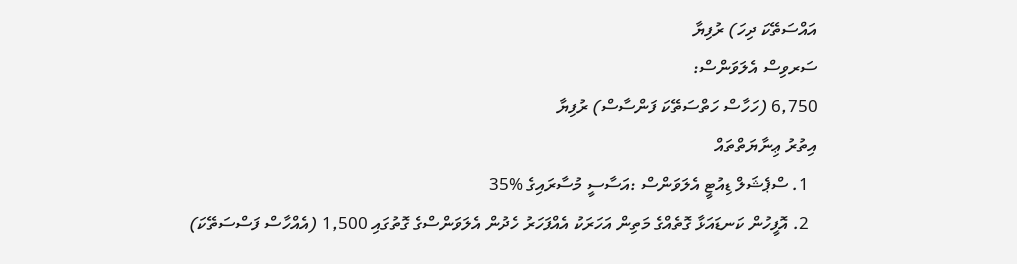އައްސަތޭކަ ދިހަ) ރުފިޔާ
ސަރވިސް އެލަވަންސް:
6,750 (ހަހާސް ހަތްސަތޭކަ ފަންސާސް) ރުފިޔާ
އިތުރު ޢިނާޔަތްތައް
  1. ސްޕެޝަލް ޑިއުޓީ އެލަވަންސް :އަސާސީ މުސާރައިގެ %35
  2. އޮފީހުން ކަނޑައަޅާ ގޮތެއްގެ މަތިން އަހަރަކު އެއްފަހަރު ހެދުން އެލަވަންސްގެ ގޮތުގައި 1,500 (އެއްހާސް ފަސްސަތޭކަ)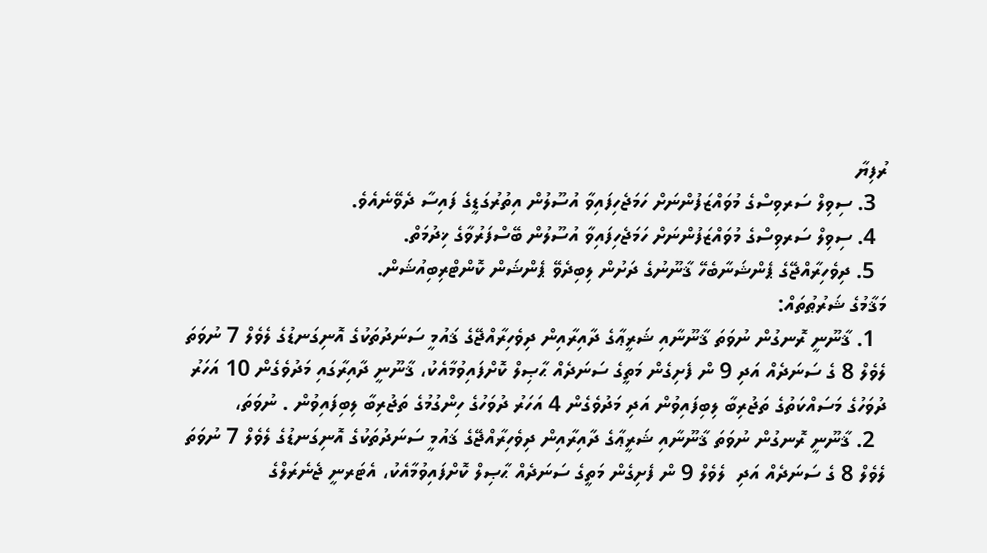ރުފިޔާ
  3. ސިވިލް ސަރވިސްގެ މުވައްޒަފުންނަށް ހަމަޖެހިފައިވާ އުސޫލުން އިތުރުގަޑީގެ ފައިސާ ދެވޭނެއެވެ.
  4. ސިވިލް ސަރވިސްގެ މުވައްޒަފުންނަށް ހަމަޖެހިފައިވާ އުސޫލުން ބޭސްފަރުވާގެ ޚިދުމަތް.
  5. ދިވެހިރާއްޖޭގެ ޕެންޝަނާބެހޭ ޤާނޫނުގެ ދަށުން ލިބިދެވޭ ޕެންޝަން ކޮންޓްރިބިއުޝަން.
މަޤާމުގެ ޝަރުޠުތައް:
  1. ޤާނޫނީ ރޮނގުން ނުވަތަ ޤާނޫނާއި ޝަރީޢާގެ ދާއިރާއިން ދިވެހިރާއްޖޭގެ ޤައުމީ ސަނަދުތަކުގެ އޮނިގަނޑުގެ ލެވެލް 7 ނުވަތަ ލެވެލް 8 ގެ ސަނަދެއް އަދި 9 ން ފެށިގެން މަތީގެ ސަނަދެއް ޙާޞިލް ކޮށްފައިވުމާއެކު، ޤާނޫނީ ދާއިރާގައި މަދުވެގެން 10 އަހަރު ދުވަހުގެ މަސައްކަތުގެ ތަޖުރިބާ ލިބިފައިވުން އަދި މަދުވެގެން 4 އަހަރު ދުވަހުގެ ހިންގުމުގެ ތަޖުރިބާ ލިބިފައިވުން . ނުވަތަ،
  2. ޤާނޫނީ ރޮނގުން ނުވަތަ ޤާނޫނާއި ޝަރީޢާގެ ދާއިރާއިން ދިވެހިރާއްޖޭގެ ޤައުމީ ސަނަދުތަކުގެ އޮނިގަނޑުގެ ލެވެލް 7 ނުވަތަ ލެވެލް 8 ގެ ސަނަދެއް އަދި  ލެވެލް 9 ން ފެށިގެން މަތީގެ ސަނަދެއް ޙާޞިލް ކޮށްފައިވުމާއެކު، އެޓަރނީ ޖެނެރަލްގެ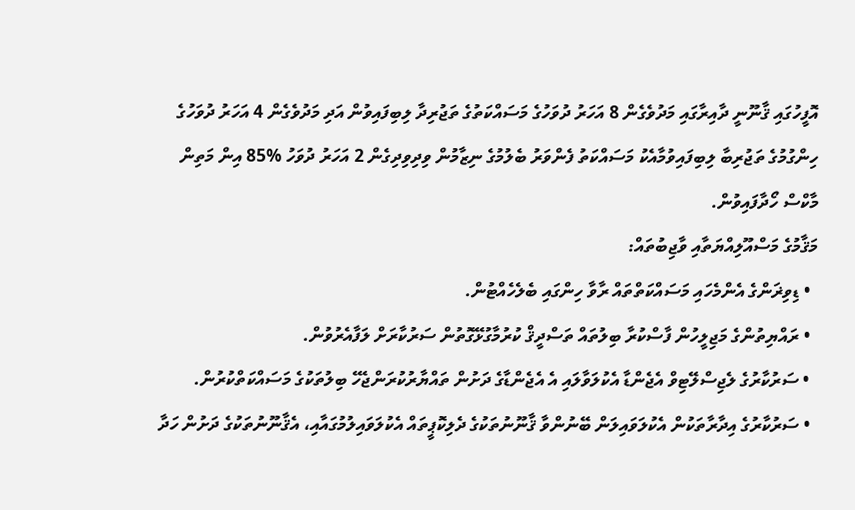އޮފީހުގައި ޤާނޫނީ ދާއިރާގައި މަދުވެގެން 8 އަހަރު ދުވަހުގެ މަސައްކަތުގެ ތަޖުރިދާ ލިބިފައިވުން އަދި މަދުވެގެން 4 އަހަރު ދުވަހުގެ ހިންގުމުގެ ތަޖުރިބާ ލިބިފައިވުމާއެކު މަސައްކަތު ފެންވަރު ބެލުމުގެ ނިޒާމުން ވިދިވިދިގެން 2 އަހަރު ދުވަހު %85 އިން މަތިން މާކްސް ހޯދާފައިވުން.
މަޤާމުގެ މަސްއޫލިއްޔަތާއި ވާޖިބުތައް:
  • ޑިވިޜަންގެ އެންމެހައި މަސައްކަތްތައް ރާވާ ހިންގައި ބެލެހެއްޓުން.
  • ރައްޔިތުންގެ މަޖިލީހުން ފާސްކުރާ ބިލުތައް ތަސްދީޤް ކުރުމާގުޅޭގޮތުން ސަރުކާރަށް ލަފާއެރުވުން.
  • ސަރުކާރުގެ ލެޖިސްލޭޓިވް އެޖެންޑާ އެކުލަވާލައި އެ އެޖެންޑާގެ ދަށުން ތައްޔާރުކުރަންޖެހޭ ބިލުތަކުގެ މަސައްކަތްކުރުން.
  • ސަރުކާރުގެ އިދާރާތަކުން އެކުލަވައިލަން ބޭނުންވާ ޤާނޫނުތަކުގެ ދެލިކޮޕީތައް އެކުލަވައިލުމުގައާއި، އެޤާނޫނުތަކުގެ ދަށުން ހަދާ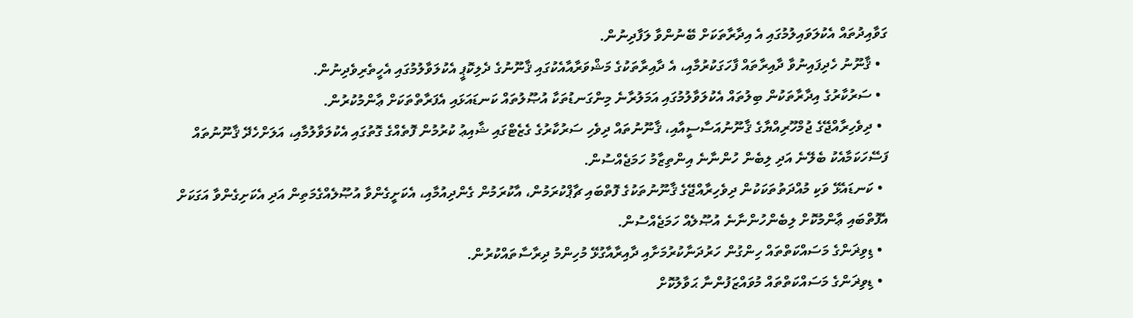ގަވާއިދުތައް އެކުލަވައިލުމުގައި އެ އިދާރާތަކަށް ބޭނުންވާ ލަފާދިނުން.
  • ޤާނޫނު ހެދިފައިނުވާ ދާއިރާތައް ފާހަގަކުރުމާއި، އެ ދާއިރާތަކުގެ މަޝްވަރާއާއެކުގައި ޤާނޫނުގެ ދެލިކޮޕީ އެކުލަވާލުމުގައި އެހީތެރިވެދިނުން.
  • ސަރުކާރުގެ އިދާރާތަކުން ބިލުތައް އެކުލަވާލުމުގައި އަމަލުރާނެ މިންގަނޑުތަކާ އުޞޫލުތައް ކަނޑައަޅައި އެފަރާތްތަކަށް ޢާންމުކުރުން.
  • ދިވެހިރާއްޖޭގެ ޖުމްހޫރިއްޔާގެ ޤާނޫނުއަސާސީއާއި، ޤާނޫނުތައް ދިވެހި ސަރުކާރުގެ ގެޒެޓްގައި ޝާއިޢު ކުރުމުން ފޮތެއްގެ ގޮތުގައި އެކުލަވާލުމާއި، އަލަށްހެދޭ ޤާނޫނުތައް ފަސޭހަކަމާއެކު ބެލޭނެ އަދި ލިބެން ހުންނާނެ އިންތިޒާމު ހަމަޖެއްސުން.
  • ކަނޑައެޅޭ ވަކި މުއްދަތުތަކަކުން ދިވެހިރާއްޖޭގެ ޤާނޫނުތަކުގެ ފޮތްބައި ޗާޕްކުރަމުން، އާކުރަމުން ގެންދިއުމާއި، އެކަށީގެންވާ އުޞޫލެއްގެމަތިން އަދި އެކަށިގެންވާ އަގަކަށް އެފޮތްބައި ޢާންމުކޮށް ލިބެންހުންނާނެ އުޞޫލެއް ހަމަޖެއްސުން.
  • ޑިވިޜަންގެ މަސައްކަތްތައް ހިންގުން ހަރުދަނާކުރުމަށާއި ދާއިރާއާގުޅޭ މުހިންމު ދިރާސާތައްކުރުން.
  • ޑިވިޜަންގެ މަސައްކަތްތައް މުވައްޒަފުންނާ ޙަވާލުކޮށް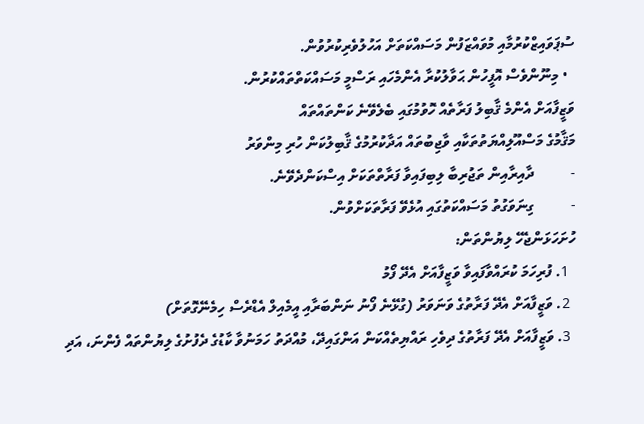ސުޕަވައިޒްކުރުމާއި މުވައްޒަފުން މަސައްކަތަށް އަހުލުވެރިކުރުވުން.
  • މިނޫންވެސް އޮފީހުން ޙަވާލުކުރާ އެންމެހައި ރަސްމީ މަސައްކަތްތައްކުރުން.
ވަޒީފާއަށް އެންމެ ޤާބިލު ފަރާތެއް ހޮވުމުގައި ބެލެވޭނެ ކަންތައްތައް
މަޤާމުގެ މަސްއޫލިއްޔަތުތަކާއި ވާޖިބުތައް އަދާކުރުމުގެ ޤާބިލުކަން ހުރި މިންވަރު
-          ދާއިރާއިން ތަޖުރިބާ ލިބިފައިވާ ފަރާތްތަކަށް އިސްކަންދެވޭނެ.
-          ގިނަވަގުތު މަސައްކަތުގައި އުޅެވޭ ފަރާތަކަށްވުން.
ހުށަހަޅަންޖެހޭ ލިޔުންތަން:
  1. ފުރިހަމަ ކުރައްވާފައިވާ ވަޒީފާއަށް އެދޭ ފޯމު
  2. ވަޒީފާއަށް އެދޭ ފަރާތުގެ ވަނަވަރު (ގުޅޭނެ ފޯނު ނަންބަރާއި އީމެއިލް އެޑްރެސް ހިމެނޭގޮތަށް)
  3. ވަޒީފާއަށް އެދޭ ފަރާތުގެ ދިވެހި ރައްޔިތެއްކަން އަންގައިދޭ، މުއްދަތު ހަމަނުވާ ކާޑުގެ ދެފުށުގެ ލިޔުންތައް ފެންނަ، އަދި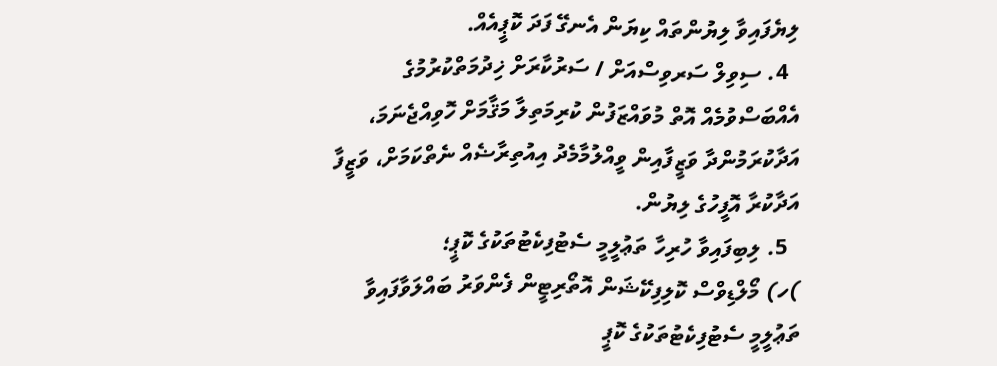ލިޔެފައިވާ ލިޔުންތައް ކިޔަން އެނގޭ ފަދަ ކޮޕީއެއް.
  4. ސިވިލް ސަރވިސްއަށް / ސަރުކާރަށް ޚިދުމަތްކުރުމުގެ އެއްބަސްވުމެއް އޮތް މުވައްޒަފުން ކުރިމަތިލާ މަޤާމަށް ހޮވިއްޖެނަމަ، އަދާކުރަމުންދާ ވަޒީފާއިން ވީއްލުމާމެދު އިއުތިރާޟެއް ނެތްކަމަށް، ވަޒީފާ އަދާކުރާ އޮފީހުގެ ލިޔުން.
  5. ލިބިފައިވާ ހުރިހާ ތަޢުލީމީ ސެޓުފިކެޓުތަކުގެ ކޮޕީ؛
)ހ) މޯލްޑިވްސް ކޮލިފިކޭޝަން އޮތޯރިޓީން ފެންވަރު ބައްލަވާފައިވާ ތަޢުލީމީ ސެޓުފިކެޓުތަކުގެ ކޮޕީ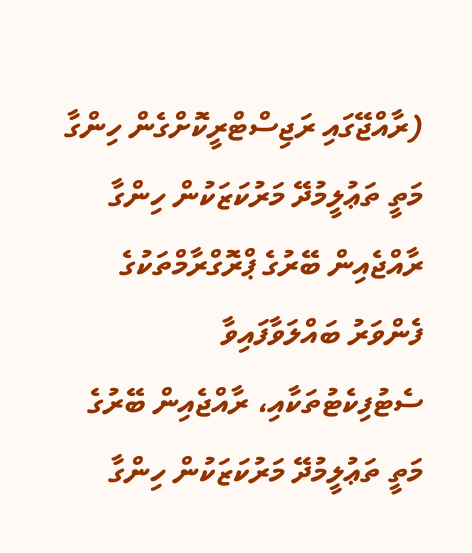(ރާއްޖޭގައި ރަޖިސްޓްރީކޮށްގެން ހިންގާ މަތީ ތަޢުލީމުދޭ މަރުކަޒަކުން ހިންގާ ރާއްޖެއިން ބޭރުގެ ޕްރޮގްރާމްތަކުގެ ފެންވަރު ބައްލަވާފައިވާ ސެޓުފިކެޓުތަކާއި، ރާއްޖެއިން ބޭރުގެ މަތީ ތަޢުލީމުދޭ މަރުކަޒަކުން ހިންގާ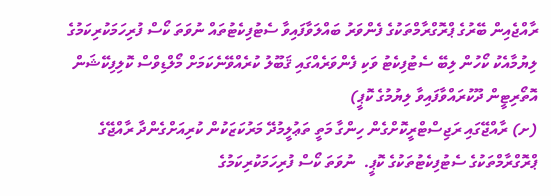ރާއްޖެއިން ބޭރުގެ ޕްރޮގްރާމްތަކުގެ ފެންވަރު ބައްލަވާފައިވާ ސެޓުފިކެޓުތައް ނުވަތަ ކޯސް ފުރިހަމަކުރިކަމުގެ ލިޔުމާއެކު ކޯހުން ލިބޭ ސެޓުފިކެޓު ވަކި ފެންވަރެއްގައި ޤަބޫލު ކުރެއްވޭނެކަމަށް މޯލްޑިވްސް ކޮލިފިކޭޝަން އޮތޯރިޓީން ދޫކުރައްވާފައިވާ ލިޔުމުގެ ކޮޕީ)
(ށ) ރާއްޖޭގައި ރަޖިސްޓްރީކޮށްގެން ހިންގާ މަތީ ތަޢުލީމުދޭ މަރުކަޒަކުން ކުރިއަށްގެންދާ ރާއްޖޭގެ ޕްރޮގްރާމްތަކުގެ ސެޓުފިކެޓުތަކުގެ ކޮޕީ.  ނުވަތަ ކޯސް ފުރިހަމަކުރިކަމުގެ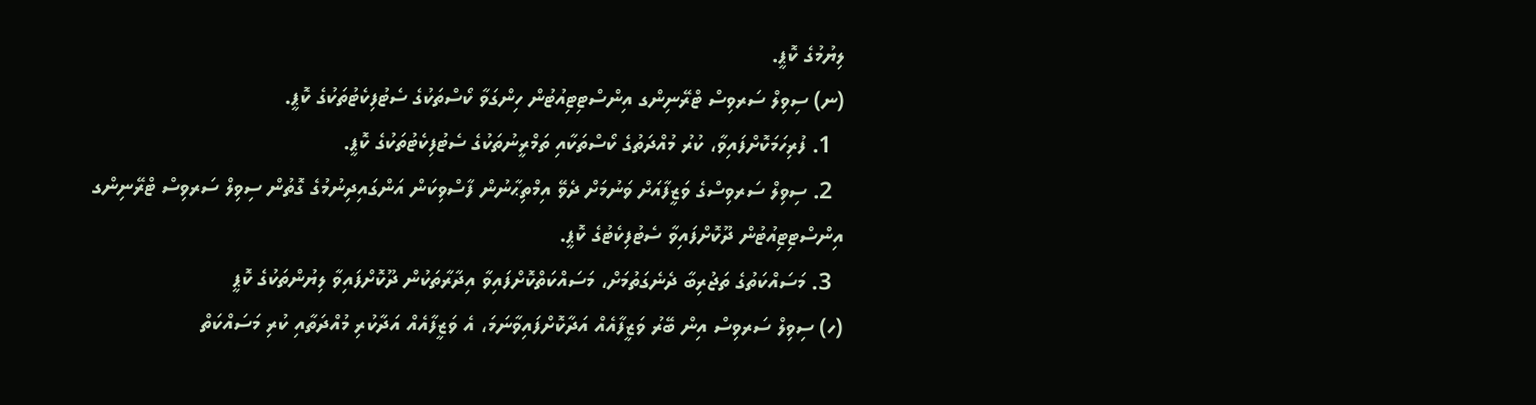ލިޔުމުގެ ކޮޕީ.
(ނ) ސިވިލް ސަރވިސް ޓްރޭނިންގ އިންސްޓިޓިއުޓުން ހިންގަވާ ކޯސްތަކުގެ ސެޓުފިކެޓުތަކުގެ ކޮޕީ.
  1. ފުރިހަމަކޮށްފައިވާ، ކުރު މުއްދަތުގެ ކޯސްތަކާއި ތަމްރީނުތަކުގެ ސެޓުފިކެޓުތަކުގެ ކޮޕީ.
  2. ސިވިލް ސަރވިސްގެ ވަޒީފާއަށް ވަނުމަށް ދެވޭ އިމްތިޙާނުން ފާސްވިކަން އަންގައިދިނުމުގެ ގޮތުން ސިވިލް ސަރވިސް ޓްރޭނިންގ އިންސްޓިޓިއުޓުން ދޫކޮށްފައިވާ ސެޓުފިކެޓުގެ ކޮޕީ.
  3. މަސައްކަތުގެ ތަޖުރިބާ ދެނެގަތުމަށް، މަސައްކަތްކޮށްފައިވާ އިދާރާތަކުން ދޫކޮށްފައިވާ ލިޔުންތަކުގެ ކޮޕީ
(ހ) ސިވިލް ސަރވިސް އިން ބޭރު ވަޒީފާއެއް އަދާކޮށްފައިވާނަމަ، އެ ވަޒީފާއެއް އަދާކުރި މުއްދަތާއި ކުރި މަސައްކަތް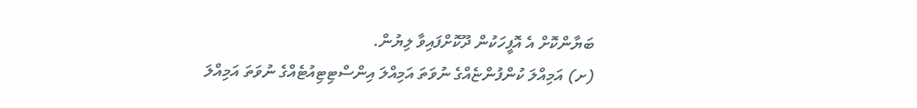ބަޔާންކޮށް އެ އޮފީހަކުން ދޫކޮށްފައިވާ ލިޔުން.
(ށ) އަމިއްލަ ކުންފުންޏެއްގެ ނުވަތަ އަމިއްލަ އިންސްޓިޓިއުޓެއްގެ ނުވަތަ އަމިއްލަ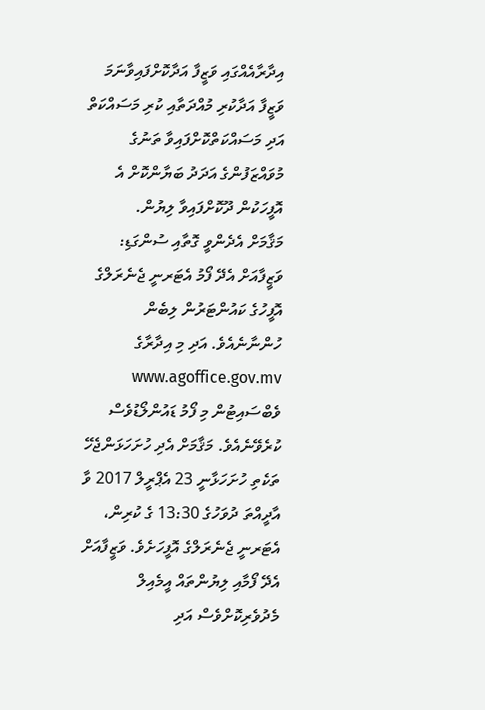އިދާރާއެއްގައި ވަޒީފާ އަދާކޮށްފައިވާނަމަ ވަޒީފާ އަދާކުރި މުއްދަތާއި ކުރި މަސައްކަތް އަދި މަސައްކަތްކޮށްފައިވާ ތަނުގެ މުވައްޒަފުންގެ އަދަދު ބަޔާންކޮށް އެ އޮފީހަކުން ދޫކޮށްފައިވާ ލިޔުން.
މަޤާމަށް އެދެންވީ ގޮތާއި ސުންގަޑި:
ވަޒީފާއަށް އެދޭ ފޯމު އެޓަރނީ ޖެނެރަލްގެ އޮފީހުގެ ކައުންޓަރުން ލިބެން ހުންނާނެއެވެ. އަދި މި އިދާރާގެ www.agoffice.gov.mv ވެބްސައިޓުން މި ފޯމު ޑައުންލޯޑުވެސް ކުރެވޭނެއެވެ. މަޤާމަށް އެދި ހުށަހަޅަންޖެހޭ ތަކެތި ހުށަހަޅާނީ 23 އެޕްރީލް 2017 ވާ އާދީއްތަ ދުވަހުގެ 13:30 ގެ ކުރިން، އެޓަރނީ ޖެނެރަލްގެ އޮފީހަށެވެ. ވަޒީފާއަށް އެދޭ ފޯމާއި ލިޔުންތައް އީމެއިލް މެދުވެރިކޮށްވެސް އަދި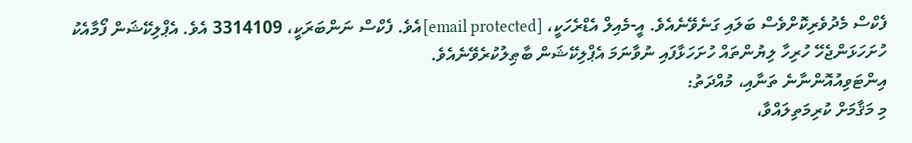ފެކްސް މެދުވެރިކޮށްވެސް ބަލައި ގަނެވޭނެއެވެ. އީ-މެއިލް އެޑްރެހަކީ، [email protected]އެވެ. ފެކްސް ނަންބަރަކީ، 3314109 އެވެ. އެޕްލިކޭޝަން ފޯމާއެކު ހުށަހަޅަންޖެހޭ ހުރިހާ ލިޔުންތައް ހުށަހަޅާފައި ނުވާނަމަ އެޕްލިކޭޝަން ބާޠިލުކުރެވޭނެއެވެ.
އިންޓަވިއުއޮންނާނެ ތަނާއި، މުއްދަތު:
މި މަޤާމަށް ކުރިމަތިލައްވާ،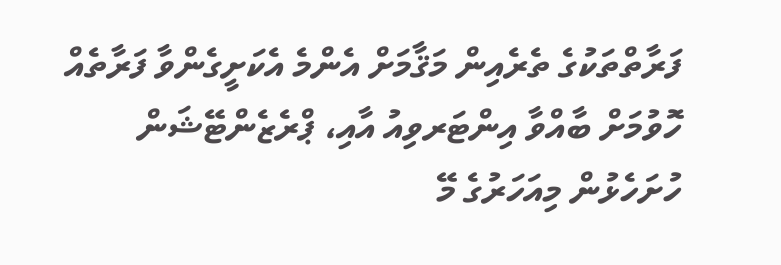ފަރާތްތަކުގެ ތެރެއިން މަޤާމަށް އެންމެ އެކަށީގެންވާ ފަރާތެއް ހޮވުމަށް ބާއްވާ އިންޓަރވިއު އާއި، ޕްރެޒެންޓޭޝަން ހުށަހެޅުން މިއަހަރުގެ މޭ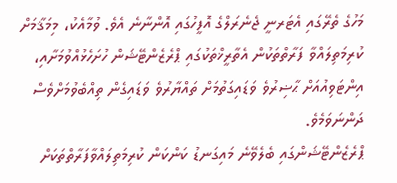މަހުގެ ތެރޭގައި އެޓަރނީ ޖެނެރަލްގެ އޮފީހުގައި އޮންނާނެ އެވެ. ވުމާއެކު، މިމަޤާމަށް ކުރިމަތިލައްވާ ފަރާތްތަކުން އެތާރީޚްތަކުގައި ޕްރެޒެންޓޭޝަން ހުށަހެޅުއްވުމަށާއި، އިންޓަވިއުއަށް ޙާޟިރުވެ ވަޑައިގަތުމަށް ތައްޔާރުވެ ވަޑައިގެން ތިއްބެވުމަށްވެސް ދަންނަވަމެވެ.
ޕްރެޒެންޓޭޝަންގައި ބެލެވޭނެ މައިގަނޑު ކަންކަން ކުރިމަތިލައްވާފަރާތްތަކަށް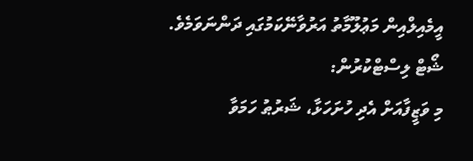އީމެއިލްއިން މަޢުލޫމާތު އަރުވާނޭކަމުގައި ދަންނަވަމެވެ.
ޝޯޓް ލިސްޓްކުރުން:
މި ވަޒީފާއަށް އެދި ހުށަހަޅާ، ޝަރުޠު ހަމަވާ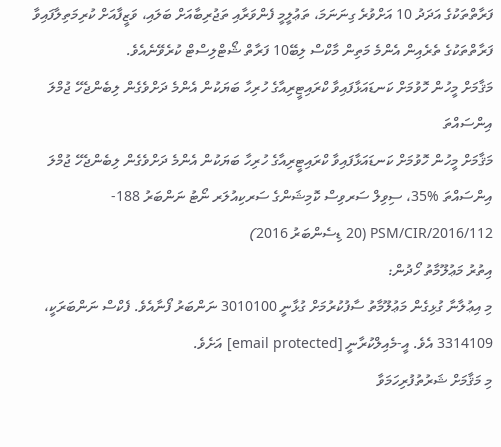ފަރާތްތަކުގެ އަދަދު 10 އަށްވުރެ ގިނަނަމަ، ތަޢުލީމީ ފެންވަރާއި ތަޖުރިބާއަށް ބަލައި، ވަޒީފާއަށް ކުރިމަތިލާފައިވާ ފަރާތްތަކުގެ ތެރެއިން އެންމެ މަތިން މާކްސް ލިބޭ10 ފަރާތް ޝޯޓްލިސްޓް ކުރެވޭނެއެވެ.
މަޤާމަށް މީހުން ހޮވުމަށް ކަނޑައަޅާފައިވާ ކްރައިޓީރިއާގެ ހުރިހާ ބަޔަކުން އެންމެ ދަށްވެގެން ލިބެންޖެހޭ ޖުމްލަ އިންސައްތަ
މަޤާމަށް މީހުން ހޮވުމަށް ކަނޑައަޅާފައިވާ ކްރައިޓީރިއާގެ ހުރިހާ ބަޔަކުން އެންމެ ދަށްވެގެން ލިބެންޖެހޭ ޖުމްލަ އިންސައްތަ %35، ސިވިލް ސަރވިސް ކޮމިޝަންގެ ސަރކިއުލަރ ނޯޓު ނަންބަރު 188-PSM/CIR/2016/112 (20 ޑިސެންބަރު 2016)
އިތުރު މަޢުލޫމާތު ހޯދުން:
މި އިޢުލާނާ ގުޅިގެން މަޢުލޫމާތު ސާފުކުރުމަށް ގުޅާނީ 3010100 ނަންބަރު ފޯނާއެވެ. ފެކްސް ނަންބަރަކީ، 3314109 އެވެ. އީ-މެއިލްކުރާނީ [email protected] އަށެވެ.
މި މަޤާމަށް ޝަރުތުފުރިހަމަވާ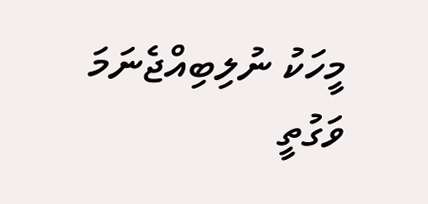މީހަކު ނުލިބިއްޖެނަމަ ވަގުތީ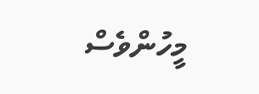މީހުންވެސް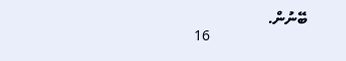ބޭނުން.
                           16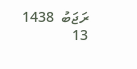ރަޖަބު  1438
13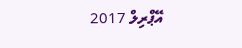އޭޕްރިލް 2017